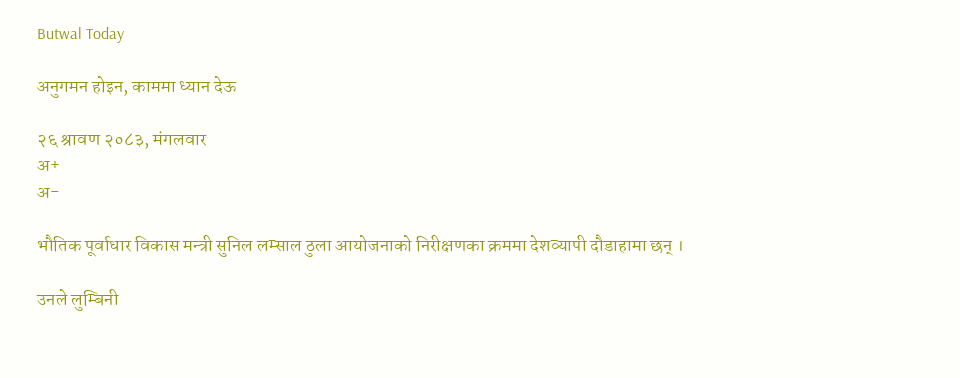Butwal Today

अनुगमन होइन, काममा ध्यान देऊ

२६ श्रावण २०८३, मंगलवार
अ+
अ-

भौतिक पूर्वाधार विकास मन्त्री सुनिल लम्साल ठुला आयोजनाको निरीक्षणका क्रममा देशव्यापी दौडाहामा छन् ।

उनले लुम्बिनी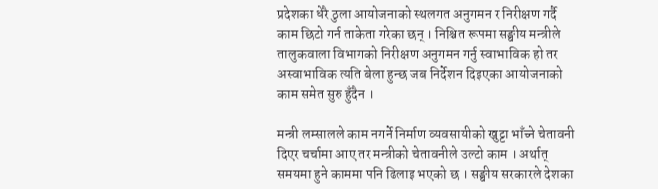प्रदेशका धेरै ठुला आयोजनाको स्थलगत अनुगमन र निरीक्षण गर्दै काम छिटो गर्न ताकेता गरेका छन् । निश्चित रूपमा सङ्घीय मन्त्रीले तालुकवाला विभागको निरीक्षण अनुगमन गर्नु स्वाभाविक हो तर अस्वाभाविक त्यति बेला हुन्छ जब निर्देशन दिइएका आयोजनाको काम समेत सुरु हुँदैन ।

मन्त्री लम्सालले काम नगर्ने निर्माण व्यवसायीको खुट्टा भाँच्ने चेतावनी दिएर चर्चामा आए तर मन्त्रीको चेतावनीले उल्टो काम । अर्थात् समयमा हुने काममा पनि ढिलाइ भएको छ । सङ्घीय सरकारले देशका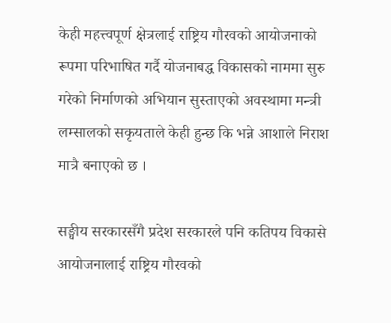केही महत्त्वपूर्ण क्षेत्रलाई राष्ट्रिय गौरवको आयोजनाको रूपमा परिभाषित गर्दै योजनाबद्ध विकासको नाममा सुरु गरेको निर्माणको अभियान सुस्ताएको अवस्थामा मन्त्री लम्सालको सकृयताले केही हुन्छ कि भन्ने आशाले निराश मात्रै बनाएको छ ।

सङ्घीय सरकारसँगै प्रदेश सरकारले पनि कतिपय विकासे आयोजनालाई राष्ट्रिय गौरवको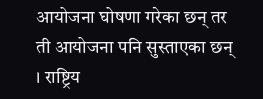आयोजना घोषणा गरेका छन् तर ती आयोजना पनि सुस्ताएका छन् । राष्ट्रिय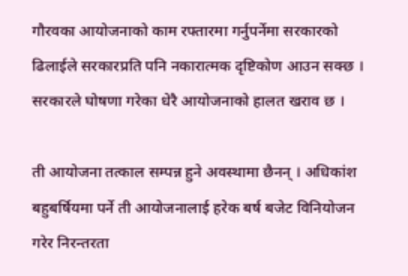गौरवका आयोजनाको काम रफ्तारमा गर्नुपर्नेमा सरकारको ढिलाईले सरकारप्रति पनि नकारात्मक दृष्टिकोण आउन सक्छ । सरकारले घोषणा गरेका धेरै आयोजनाको हालत खराव छ ।

ती आयोजना तत्काल सम्पन्न हुने अवस्थामा छैनन् । अधिकांश बहुबर्षियमा पर्ने ती आयोजनालाई हरेक बर्ष बजेट विनियोजन गरेर निरन्तरता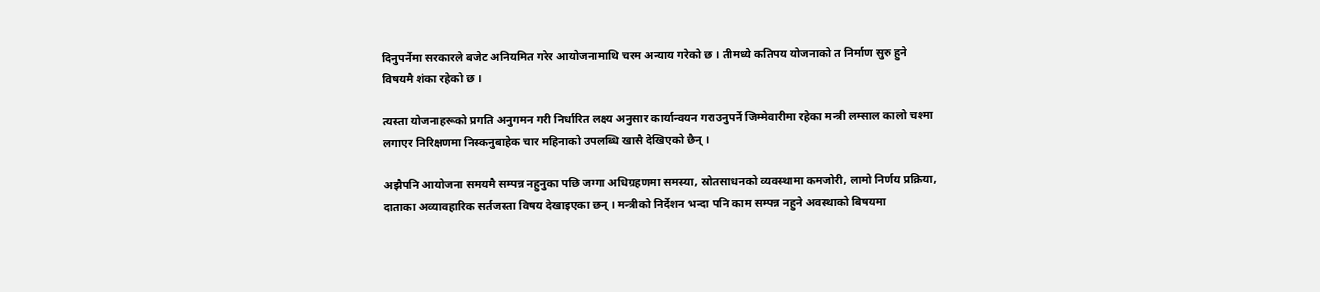दिनुपर्नेमा सरकारले बजेट अनियमित गरेर आयोजनामाथि चरम अन्याय गरेको छ । तीमध्ये कतिपय योजनाको त निर्माण सुरु हुने विषयमै शंका रहेको छ ।

त्यस्ता योजनाहरूको प्रगति अनुगमन गरी निर्धारित लक्ष्य अनुसार कार्यान्वयन गराउनुपर्ने जिम्मेवारीमा रहेका मन्त्री लम्साल कालो चश्मा लगाएर निरिक्षणमा निस्कनुबाहेक चार महिनाको उपलब्धि खासै देखिएको छैन् ।

अझैपनि आयोजना समयमै सम्पन्न नहुनुका पछि जग्गा अधिग्रहणमा समस्या, स्रोतसाधनको व्यवस्थामा कमजोरी, लामो निर्णय प्रक्रिया, दाताका अव्यावहारिक सर्तजस्ता विषय देखाइएका छन् । मन्त्रीको निर्देशन भन्दा पनि काम सम्पन्न नहुने अवस्थाको बिषयमा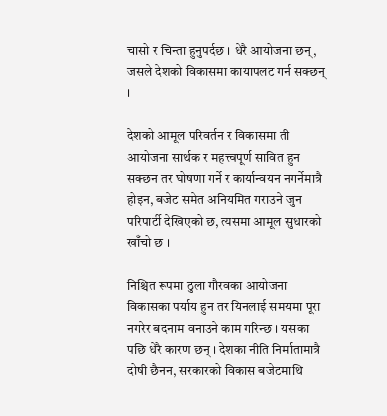चासो र चिन्ता हुनुपर्दछ । धेरै आयोजना छन्, जसले देशको विकासमा कायापलट गर्न सक्छन् ।

देशको आमूल परिवर्तन र विकासमा ती आयोजना सार्थक र महत्त्वपूर्ण सावित हुन सक्छन तर घोषणा गर्ने र कार्यान्वयन नगर्नेमात्रै होइन, बजेट समेत अनियमित गराउने जुन परिपार्टी देखिएको छ, त्यसमा आमूल सुधारको खाँचो छ ।

निश्चित रूपमा ठुला गौरवका आयोजना विकासका पर्याय हुन तर यिनलाई समयमा पूरा नगरेर बदनाम वनाउने काम गरिन्छ । यसका पछि धेरै कारण छन् । देशका नीति निर्मातामात्रै दोषी छैनन, सरकारको विकास बजेटमाथि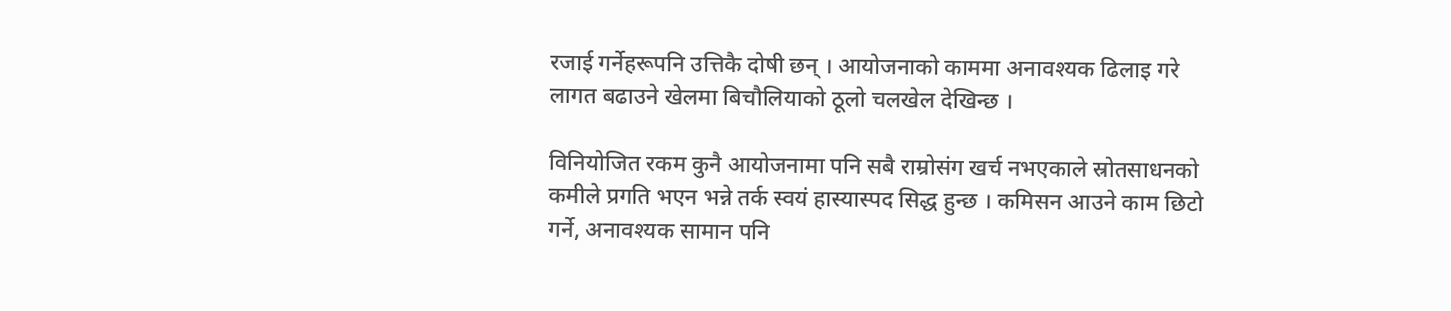रजाई गर्नेहरूपनि उत्तिकै दोषी छन् । आयोजनाको काममा अनावश्यक ढिलाइ गरे लागत बढाउने खेलमा बिचौलियाको ठूलो चलखेल देखिन्छ ।

विनियोजित रकम कुनै आयोजनामा पनि सबै राम्रोसंग खर्च नभएकाले स्रोतसाधनको कमीले प्रगति भएन भन्ने तर्क स्वयं हास्यास्पद सिद्ध हुन्छ । कमिसन आउने काम छिटो गर्ने, अनावश्यक सामान पनि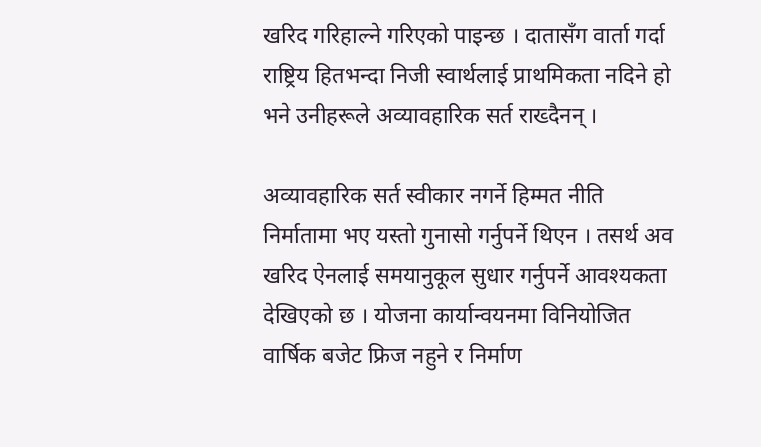खरिद गरिहाल्ने गरिएको पाइन्छ । दातासँग वार्ता गर्दा राष्ट्रिय हितभन्दा निजी स्वार्थलाई प्राथमिकता नदिने हो भने उनीहरूले अव्यावहारिक सर्त राख्दैनन् ।

अव्यावहारिक सर्त स्वीकार नगर्ने हिम्मत नीति निर्मातामा भए यस्तो गुनासो गर्नुपर्ने थिएन । तसर्थ अव खरिद ऐनलाई समयानुकूल सुधार गर्नुपर्ने आवश्यकता देखिएको छ । योजना कार्यान्वयनमा विनियोजित वार्षिक बजेट फ्रिज नहुने र निर्माण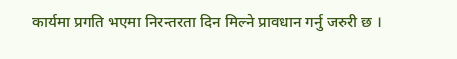कार्यमा प्रगति भएमा निरन्तरता दिन मिल्ने प्रावधान गर्नु जरुरी छ ।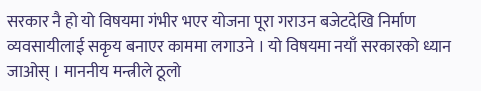सरकार नै हो यो विषयमा गंभीर भएर योजना पूरा गराउन बजेटदेखि निर्माण व्यवसायीलाई सकृय बनाएर काममा लगाउने । यो विषयमा नयाँ सरकारको ध्यान जाओस् । माननीय मन्त्रीले ठूलो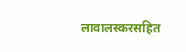लावालस्करसहित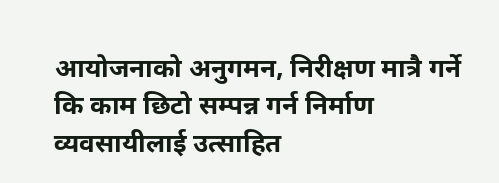आयोजनाको अनुगमन, निरीक्षण मात्रै गर्ने कि काम छिटो सम्पन्न गर्न निर्माण व्यवसायीलाई उत्साहित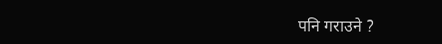पनि गराउने ?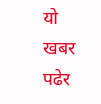यो खबर पढेर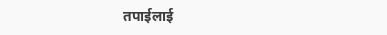तपाईलाई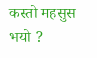कस्तो महसुस भयो ?